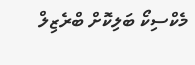މެކްސިކޯ ބަލިކޮށް ބްރެޒިލް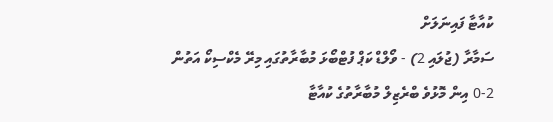ކުއާޓާ ފައިނަލަށް
ސަމާރާ (ޖުލައި 2) - ވޯލްޑް ކަޕް ފުޓްބޯޅަ މުބާރާތުގައި މިރޭ މެކްސިކޯ އަތުން 2-0 އިން މޮޅުވެ ބްރެޒިލް މުބާރާތުގެ ކުއާޓާ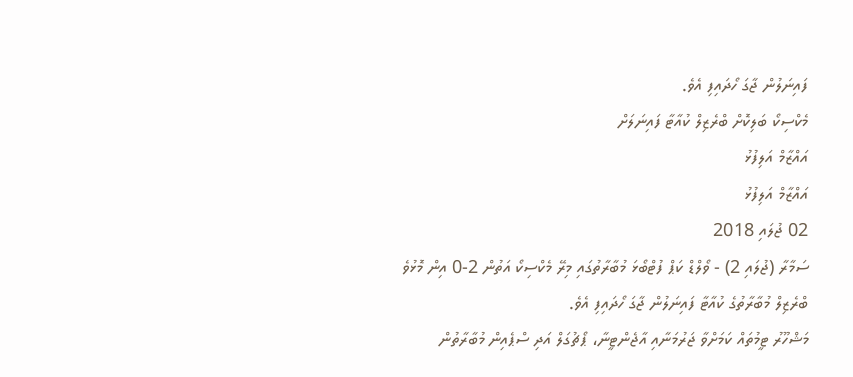ފައިނަލުން ޖާގަ ހޯދައިފި އެވެ.
މެކްސިކޯ ބަލިކޮށް ބްރެޒިލް ކުއާޓާ ފައިނަލަށް
އައްޒާމް އަލިފުޅު
އައްޒާމް އަލިފުޅު
02 ޖުލައި 2018
ސަމާރާ (ޖުލައި 2) - ވޯލްޑް ކަޕް ފުޓްބޯޅަ މުބާރާތުގައި މިރޭ މެކްސިކޯ އަތުން 2-0 އިން މޮޅުވެ ބްރެޒިލް މުބާރާތުގެ ކުއާޓާ ފައިނަލުން ޖާގަ ހޯދައިފި އެވެ.
މަޝްހޫރު ޓީމުތައް ކަމަށްވާ ޖަރުމަނާއި އާޖެންޓީނާ، ޕޯޗުގަލް އަދި ސްޕެއިން މުބާރާތުން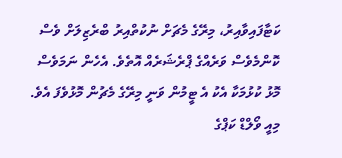ކަޓާފައިވާއިރު، މިރޭގެ މެޗަށް ނުކުތްއިރު ބްރެޒިލަށް ވެސް ކޮންމެވެސް ވަރެއްގެ ޕްރެޝަރެއް އޮތެވެ. އެހެން ނަމަވެސް މޮޅު ކުޅުމަކާ އެކު އެ ޓީމުން ވަނީ މިރޭގެ މެޗުން މޮޅުވެފަ އެވެ.
މިއީ ވޯލްޑް ކަޕްގެ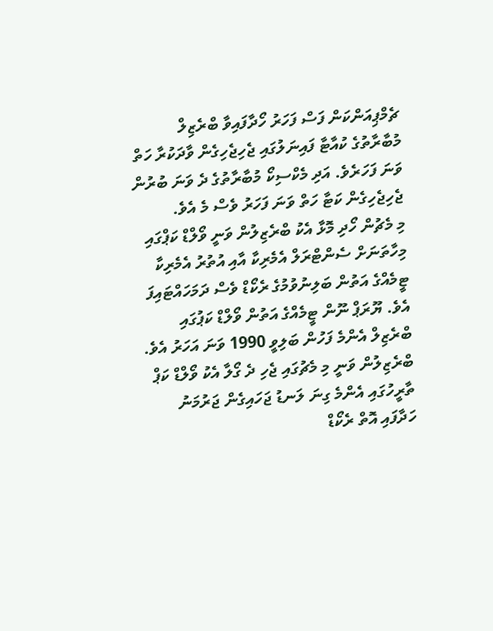ޗެމްޕިއަންކަން ފަސް ފަހަރު ހޯދާފައިވާ ބްރެޒިލް މުބާރާތުގެ ކުއާޓާ ފައިނަލުގައި ޖެހިޖެހިގެން ވާދަކުރާ ހަތް ވަނަ ފަހަރެވެ. އަދި މެކްސިކޯ މުބާރާތުގެ ދެ ވަނަ ބުރުން ޖެހިޖެހިގެން ކަޓާ ހަތް ވަނަ ފަހަރު ވެސް މެ އެވެ.
މި މެޗުން ހޯދި މޮޅާ އެކު ބްރެޒިލުން ވަނީ ވޯލްޑް ކަޕްގައި މިހާތަނަށް ސެންޓްރަލް އެމެރިކާ އާއި އުތުރު އެމެރިކާ ޓީމެއްގެ އަތުން ބަލިނުވުމުގެ ރެކޯޑް ވެސް ދަމަހައްޓައިފަ އެވެ. ޔޫރަޕް ނޫން ޓީމެއްގެ އަތުން ވޯލްޑް ކަޕުގައި ބްރެޒިލް އެންމެ ފަހުން ބަލިވީ 1990 ވަނަ އަހަރު އެވެ.
ބްރެޒިލުން ވަނީ މި މެޗުގައި ޖެހި ދެ ގޯލާ އެކު ވޯލްޑް ކަޕް ތާރީހުގައި އެންމެ ގިނަ ލަނޑު ޖަހައިގެން ޖަރުމަނު ހަދާފައި އޮތް ރެކޯޑް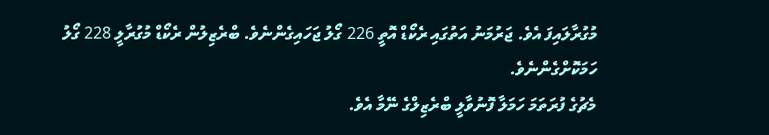މުގުރާލައިފަ އެވެ. ޖަރުމަނު އަތުގައި ރެކޯޑް އޮތީ 226 ގޯލު ޖަހައިގެންނެވެ. ބްރެޒިލުން ރެކޯޑް މުގުރާލީ 228 ގޯލު ހަމަކޮށްގެންނެވެ.
މެޗުގެ ފުރަތަމަ ހަމަލާ ފޮނުވާލީ ބްރެޒިލްގެ ނޭމާ އެވެ.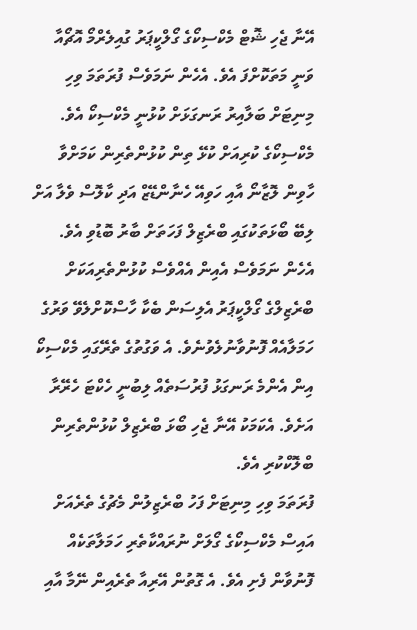އޭނާ ޖެހި ޝޮޓް މެކްސިކޯގެ ގޯލްކީޕަރު ގުއިލެރްމޯ އޮޗޯއާ ވަނީ މަތަކޮށްފަ އެވެ. އެހެން ނަމަވެސް ފުރަތަމަ ވިހި މިނިޓަށް ބަލާއިރު ރަނގަޅަށް ކުޅުނީ މެކްސިކޯ އެވެ.
މެކްސިކޯގެ ކުރިއަށް ކުޅޭ ތިން ކުޅުންތެރިން ކަމަށްވާ ހާވިން ލޮޒާނޯ އާއި ހަވިއޭ ހެނާންޑޭޒް އަދި ކާލޮސް ވެލާ އަށް ލިބޭ ބޯޅަތަކުގައި ބްރެޒިލް ފަހަތަށް ބާރު ބޮޑުވި އެވެ. އެހެން ނަމަވެސް އެއިން އެއްވެސް ކުޅުންތެރިއަކަށް ބްރެޒިލްގެ ގޯލްކީޕަރު އެލިސަން ބެކާ ހާސްކޮށްލެވޭ ވަރުގެ ހަމަލާއެއް ފޮނުވާނުލެވުނެވެ. އެ ވަގުތުގެ ތެރޭގައި މެކްސިކޯ އިން އެންމެ ރަނގަޅު ފުރުސަތެއް ލިބުނީ ހެކްޓަ ހެރޭރާ އަށެވެ. އެކަމަކު އޭނާ ޖެހި ބޯޅަ ބްރެޒިލް ކުޅުންތެރިން ބްލޮކްކުރި އެވެ.
ފުރަތަމަ ވިހި މިނިޓަށް ފަހު ބްރެޒިލުން މެޗުގެ ތެރެއަށް އައިސް މެކްސިކޯގެ ގޯލަށް ނުރައްކާތެރި ހަމަލާތަކެއް ފޮނުވާން ފެށި އެވެ. އެ ގޮތުން އޭރިއާ ތެރެއިން ނޭމާ އާއި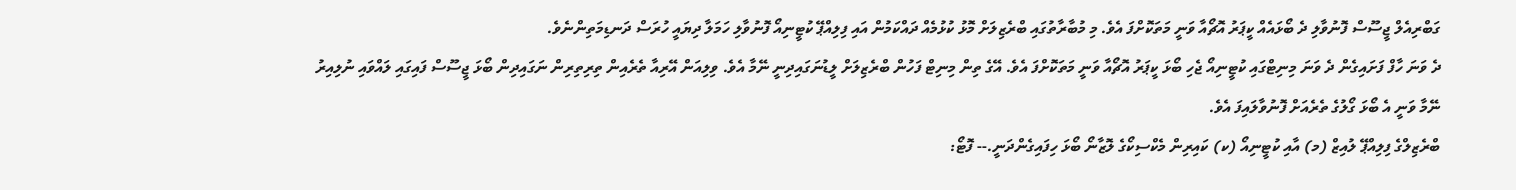ގަބްރިއެލް ޖީސޫސް ފޮނުވާލި ދެ ބޯޅައެއް ކީޕަރު އޮޗޯއާ ވަނީ މަތަކޮށްފަ އެވެ. މި މުބާރާތުގައި ބްރެޒިލަށް މޮޅު ކުޅުމެއް ދައްކަމުން އައި ފިލިއްޕޭ ކުޓީނިއޯ ފޮނުވާލި ހަމަލާ ދިޔައީ ހުރަސް ދަނޑިމަތިންނެވެ.
ދެ ވަނަ ހާފް ފަށައިގެން ދެ ވަނަ މިނިޓްގައި ކުޓީނިއޯ ޖެހި ބޯޅަ ކީޕަރު އޮޗޯއާ ވަނީ މަތަކޮށްފަ އެވެ. އޭގެ ތިން މިނިޓް ފަހުން ބްރެޒިލަށް ލީޑުނަގައިދިނީ ނޭމާ އެވެ. ވިލިއަން އޭރިއާ ތެރެއިން ތިރިތިރިން ނަގައިދިން ބޯޅަ ޖީސޫސް ފައިގައި ލައްވައި ނުލިއިރު ނޭމާ ވަނީ އެ ބޯޅަ ގޯލުގެ ތެރެއަށް ފޮނުވާލައިފަ އެވެ.
ބްރެޒިލްގެ ފިލިއްޕޭ ލުއިޒް (މ) އާއި ކުޓީނިއޯ (ކ) ކައިރިން މެކްސިކޯގެ ލޮޒާނޯ ބޯޅަ ހިފައިގެންދަނީ.-- ފޮޓޯ: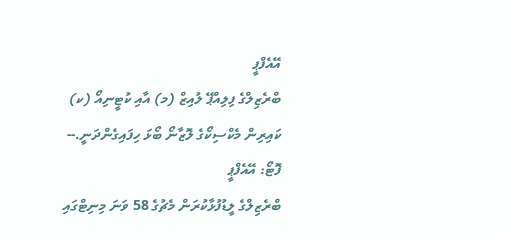އޭއެފްޕީ
ބްރެޒިލްގެ ފިލިއްޕޭ ލުއިޒް (މ) އާއި ކުޓީނިއޯ (ކ) ކައިރިން މެކްސިކޯގެ ލޮޒާނޯ ބޯޅަ ހިފައިގެންދަނީ.-- ފޮޓޯ: އޭއެފްޕީ
ބްރެޒިލްގެ ލީޑުފުޅާކުރަން މެޗުގެ 58 ވަނަ މިނިޓްގައި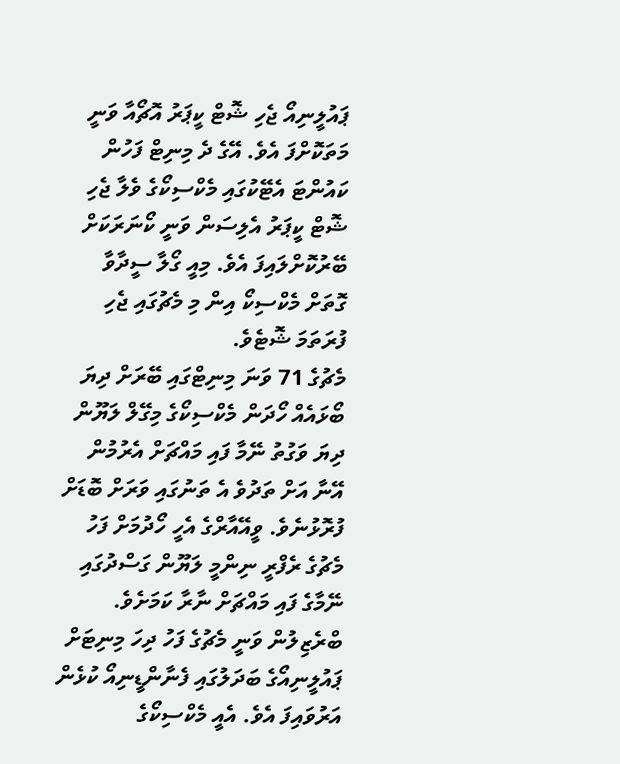ޕައުލީނިއޯ ޖެހި ޝޮޓް ކީޕަރު އޮޗޯއާ ވަނީ މަތަކޮށްފަ އެވެ. އޭގެ ދެ މިނިޓް ފަހުން ކައުންޓަ އެޓޭކުގައި މެކްސިކޯގެ ވެލާ ޖެހި ޝޮޓް ކީޕަރު އެލިސަން ވަނީ ކޯނަރަކަށް ބޭރުކޮށްލައިފަ އެވެ. މިއީ ގޯލާ ސީދާވާ ގޮތަށް މެކްސިކޯ އިން މި މެޗުގައި ޖެހި ފުރަތަމަ ޝޮޓެވެ.
މެޗުގެ 71 ވަނަ މިނިޓްގައި ބޭރަށް ދިޔަ ބޯޅައެއް ހޯދަން މެކްސިކޯގެ މިގޭލް ލަޔޫން ދިޔަ ވަގުތު ނޭމާ ފައި މައްޗަށް އެރުމުން އޭނާ އަށް ތަދުވެ އެ ތަނުގައި ވަރަށް ބޮޑަށް ފުރޮޅުނެވެ. ވީއޭއާރްގެ އެހީ ހޯދުމަށް ފަހު މެޗުގެ ރެފްރީ ނިންމީ ލަޔޫން ގަސްދުގައި ނޭމާގެ ފައި މައްޗަށް ނާރާ ކަމަށެވެ.
ބްރެޒިލުން ވަނީ މެޗުގެ ފަހު ދިހަ މިނިޓަށް ޕައުލީނިއޯގެ ބަދަލުގައި ފެނާންޑީނިއޯ ކުޅެން އަރުވައިފަ އެވެ. އެއީ މެކްސިކޯގެ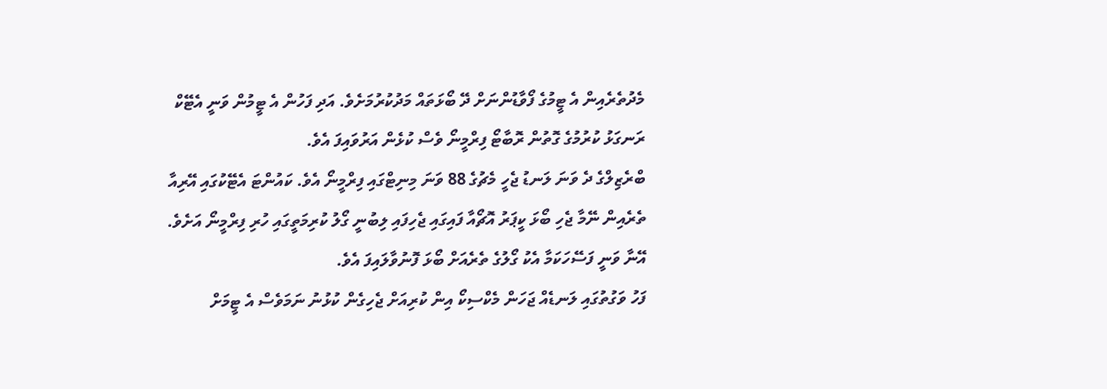މެދުތެރެއިން އެ ޓީމުގެ ފޯވާޑުންނަށް ދޭ ބޯޅަތައް މަދުކުރުމަށެވެ. އަދި ފަހުން އެ ޓީމުން ވަނީ އެޓޭކް ރަނގަޅު ކުރުމުގެ ގޮތުން ރޮބާޓޯ ފިރްމީނޯ ވެސް ކުޅެން އަރުވައިފަ އެވެ.
ބްރެޒިލްގެ ދެ ވަނަ ލަނޑު ޖެހީ މެޗުގެ 88 ވަނަ މިނިޓްގައި ފިރްމީނޯ އެވެ. ކައުންޓަ އެޓޭކުގައި އޭރިއާ ތެރެއިން ނޭމާ ޖެހި ބޯޅަ ކީޕަރު އޮޗޯއާ ފައިގައި ޖެހިފައި ލިބުނީ ގޯލު ކުރިމަތީގައި ހުރި ފިރްމީނޯ އަށެވެ. އޭނާ ވަނީ ފަސޭހަކަމާ އެކު ގޯލުގެ ތެރެއަށް ބޯޅަ ފޮނުވާލައިފަ އެވެ.
ފަހު ވަގުތުގައި ލަނޑެއް ޖަހަން މެކްސިކޯ އިން ކުރިއަށް ޖެހިގެން ކުޅުނު ނަމަވެސް އެ ޓީމަށް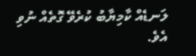ލަނޑެއް ކާމިޔާބު ކުރެވޭ ގޮތެއް ނުވި އެވެ.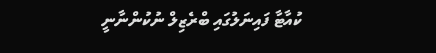ކުއާޓާ ފައިނަލުގައި ބްރެޒިލް ނުކުންނާނީ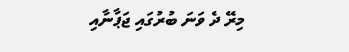މިރޭ ދެ ވަނަ ބުރުގައި ޖަޕާނާއި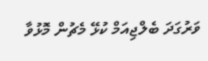ވަރުގަދަ ބެލްޖިއަމް ކުޅޭ މެޗުން މޮޅުވާ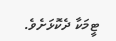ޓީމަކާ ދެކޮޅަށެވެ.